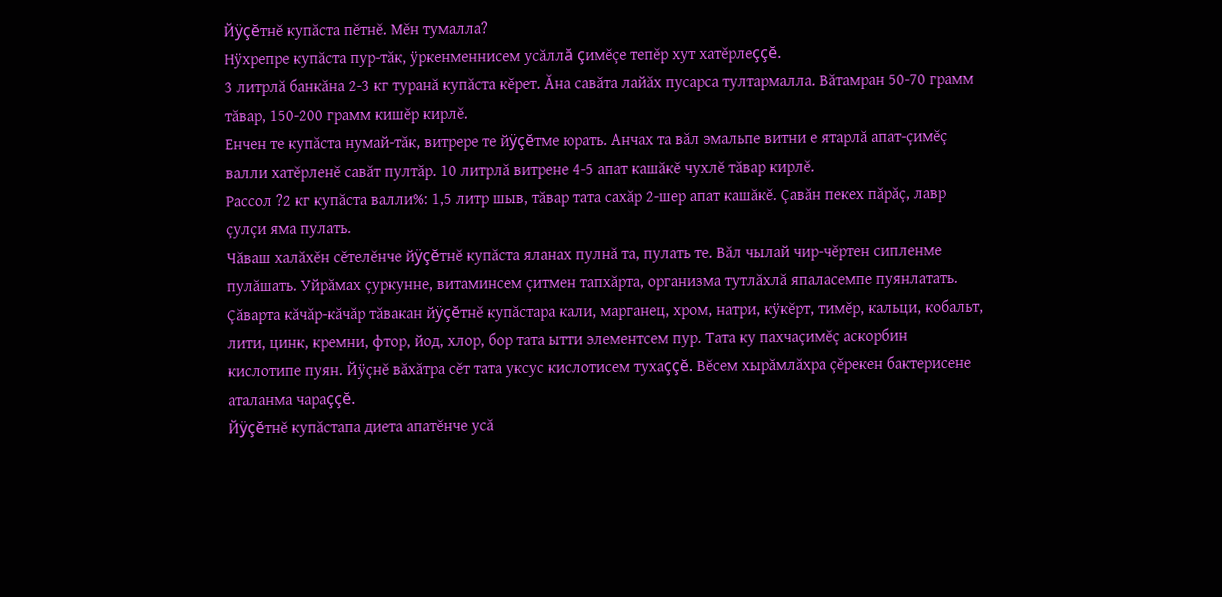Йÿçĕтнĕ купăста пĕтнĕ. Мĕн тумалла?
Нÿхрепре купăста пур-тăк, ÿркенменнисем усăллă çимĕçе тепĕр хут хатĕрлеççĕ.
3 литрлă банкăна 2-3 кг туранă купăста кĕрет. Ăна савăта лайăх пусарса тултармалла. Вăтамран 50-70 грамм тăвар, 150-200 грамм кишĕр кирлĕ.
Енчен те купăста нумай-тăк, витрере те йÿçĕтме юрать. Анчах та вăл эмальпе витни е ятарлă апат-çимĕç валли хатĕрленĕ савăт пултăр. 10 литрлă витрене 4-5 апат кашăкĕ чухлĕ тăвар кирлĕ.
Рассол ?2 кг купăста валли%: 1,5 литр шыв, тăвар тата сахăр 2-шер апат кашăкĕ. Çавăн пекех пăрăç, лавр çулçи яма пулать.
Чăваш халăхĕн сĕтелĕнче йÿçĕтнĕ купăста яланах пулнă та, пулать те. Вăл чылай чир-чĕртен сипленме пулăшать. Уйрăмах çуркунне, витаминсем çитмен тапхăрта, организма тутлăхлă япаласемпе пуянлатать. Çăварта кăчăр-кăчăр тăвакан йÿçĕтнĕ купăстара кали, марганец, хром, натри, кÿкĕрт, тимĕр, кальци, кобальт, лити, цинк, кремни, фтор, йод, хлор, бор тата ытти элементсем пур. Тата ку пахчаçимĕç аскорбин кислотипе пуян. Йÿçнĕ вăхăтра сĕт тата уксус кислотисем тухаççĕ. Вĕсем хырăмлăхра çĕрекен бактерисене аталанма чараççĕ.
Йÿçĕтнĕ купăстапа диета апатĕнче усă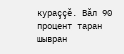кураççĕ. Вăл 90 процент таран шывран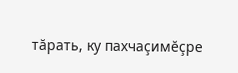тăрать, ку пахчаçимĕçре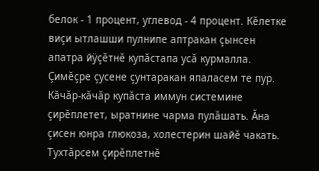белок - 1 процент, углевод - 4 процент. Кĕлетке виçи ытлашши пулнипе аптракан çынсен апатра йÿçĕтнĕ купăстапа усă курмалла. Çимĕçре çусене çунтаракан япаласем те пур.
Кăчăр-кăчăр купăста иммун системине çирĕплетет, ыратнине чарма пулăшать. Ăна çисен юнра глюкоза, холестерин шайĕ чакать. Тухтăрсем çирĕплетнĕ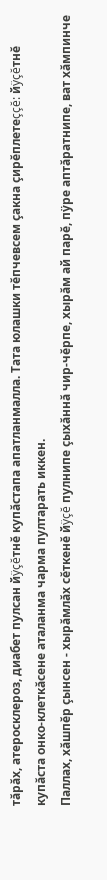тăрăх, атеросклероз, диабет пулсан йÿçĕтнĕ купăстапа апатланмалла. Тата юлашки тĕпчевсем çакна çирĕплетеççĕ: йÿçĕтнĕ купăста онко-клеткăсене аталанма чарма пултарать иккен.
Паллах, хăшпĕр çынсен - хырăмлăх сĕткенĕ йÿçĕ пулнипе çыхăннă чир-чĕрпе, хырăм ай парĕ, пÿре аптăратнипе, ват хăмпинче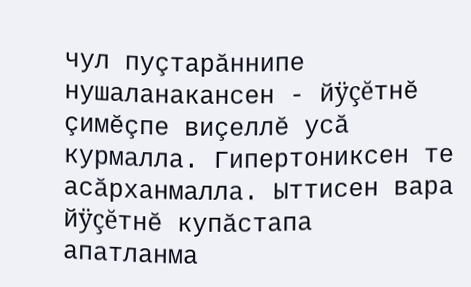чул пуçтарăннипе нушаланакансен - йÿçĕтнĕ çимĕçпе виçеллĕ усă курмалла. Гипертониксен те асăрханмалла. Ыттисен вара йÿçĕтнĕ купăстапа апатланма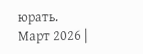юрать.
Март 2026 |